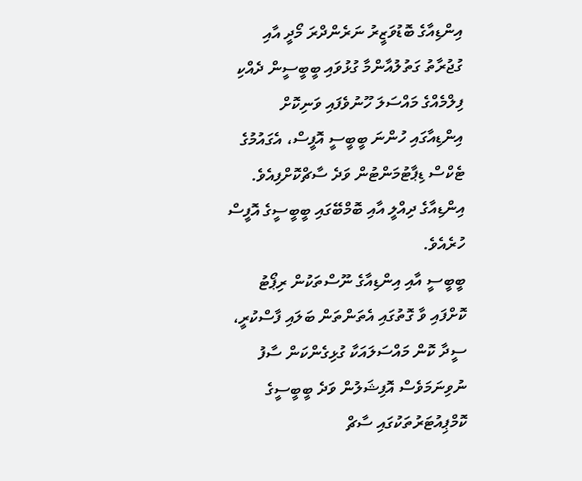އިންޑިއާގެ ބޮޑުވަޒީރު ނަރެންދްރަ މޯދީ އާއި ގުޖުރާތު ގަތުލުއާންމާ ގުޅުވައި ބީބީސީން ދެއްކި ފިލްމެއްގެ މައްސަލަ ހޫނުވެފައި ވަނިކޮށް އިންޑިއާގައި ހުންނަ ބީބީސީ އޮފީސް، އެގައުމުގެ ޓެކްސް ޑިޕާޓުމަންޓުން ވަދެ ސާޗްކޮށްފިއެވެ.
އިންޑިއާގެ ދިއްލީ އާއި ބޮމްބޭގައި ބީބީސީގެ އޮފީސް ހުރެއެވެ.
ބީބީސީ އާއި އިންޑިއާގެ ނޫސްތަކުން ރިޕޯޓު ކޮށްފައި ވާ ގޮތުގައި އެތަންތަން ބަލައި ފާސްކުރީ، ސީދާ ކޮން މައްސަލައަކާ ގުޅިގެންކަން ސާފު ނުވިނަމަވެސް އޮފިޝަލުން ވަދެ ބީބީސީގެ ކޮމްޕިއުޓަރުތަކުގައި ސާޗް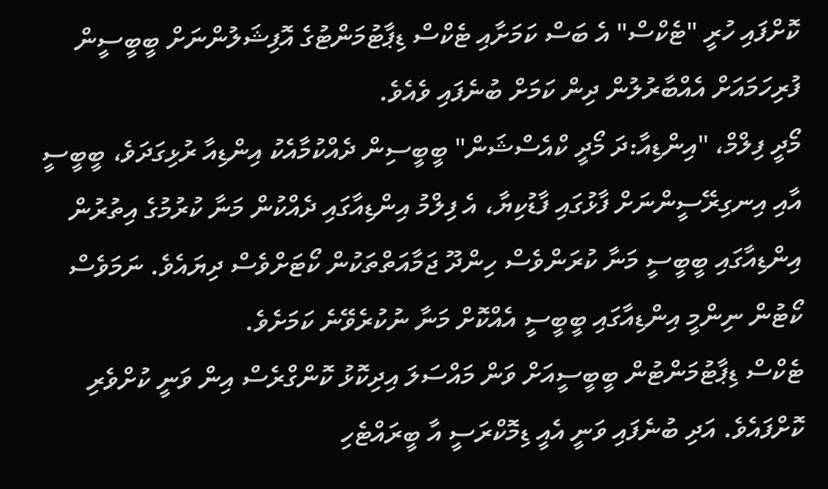ކޮށްފައި ހުރީ "ޓެކްސް" އެ ބަސް ކަމަށާއި ޓެކްސް ޑިޕާޓުމަންޓުގެ އޮފިޝަލުންނަށް ބީބީސީން ފުރިހަމައަށް އެއްބާރުލުން ދިން ކަމަށް ބުނެފައި ވެއެވެ.
މޯދީ ފިލްމް، "އިންޑިއާ:ދަ މޯދީ ކްއެސްޝަން" ބީބީސިން ދެއްކުމާއެކު އިންޑިއާ ރުޅިގަދަވެ، ބީބީސީ އާއި އިނގިރޭސީންނަށް ފާޅުގައި ފާޑުކިޔާ، އެ ފިލްމު އިންޑިއާގައި ދެއްކުން މަނާ ކުރުމުގެ އިތުރުން އިންޑިއާގައި ބީބީސީ މަނާ ކުރަންވެސް ހިންދޫ ޖަމާއަތްތަކުން ކޯޓަށްވެސް ދިޔައެވެ. ނަމަވެސް ކޯޓުން ނިންމީ އިންޑިއާގައި ބީބީސީ އެއްކޮށް މަނާ ނުކުރެވޭނެ ކަމަށެވެ.
ޓެކްސް ޑިޕާޓުމަންޓުން ބީބީސީއަށް ވަން މައްސަލަ އިދިކޮޅު ކޮންގްރެސް އިން ވަނީ ކުށްވެރި ކޮށްފައެވެ. އަދި ބުނެފައި ވަނީ އެއީ ޑިމޮކްރަސީ އާ ބީރައްޓެހި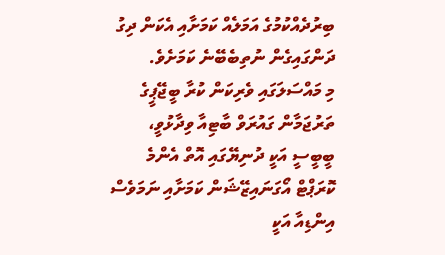ބިރުދެއްކުމުގެ އަމަލެއް ކަމަށާއި އެކަން ދިގު ދަންގައިގެން ނުތިބެބޭނެ ކަމަށެވެ.
މި މައްސަލަގައި ވެރިކަން ކުރާ ބީޖޭޕީގެ ތަރުޖަމާން ގައުރަވް ބާޓިއާ ވިދާޅުވީ، ބީބީސީ އަކީ ދުނިޔޭގައި އޮތް އެންމެ ކޮރަޕްޓް އޯގަނައިޒޭޝަން ކަމަށާއި ނަމަވެސް އިންޑިއާ އަކީ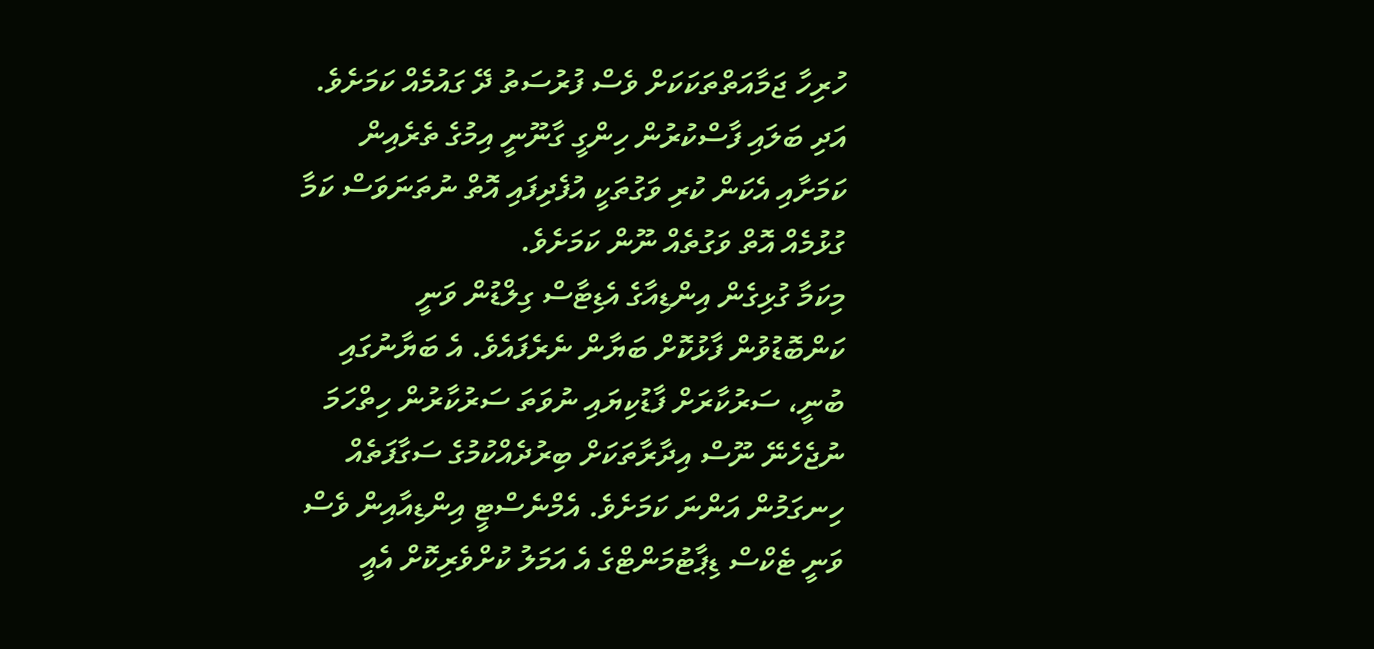ހުރިހާ ޖަމާއަތްތަކަކަށް ވެސް ފުރުސަތު ދޭ ގައުމެއް ކަމަށެވެ. އަދި ބަލައި ފާސްކުރުން ހިންގީ ގާނޫނީ އިމުގެ ތެރެއިން ކަމަށާއި އެކަން ކުރި ވަގުތަކީ އުފެދިފައި އޮތް ނުތަނަވަސް ކަމާ ގުޅުމެއް އޮތް ވަގުތެއް ނޫން ކަމަށެވެ.
މިކަމާ ގުޅިގެން އިންޑިއާގެ އެޑިޓާސް ގިލްޑުން ވަނީ ކަންބޮޑުވުން ފާޅުކޮށް ބަޔާން ނެރެފައެވެ. އެ ބަޔާނުގައި ބުނީ، ސަރުކާރަށް ފާޑުކިޔައި ނުވަތަ ސަރުކާރުން ހިތްހަމަ ނުޖެހެނޭ ނޫސް އިދާރާތަކަށް ބިރުދެއްކުމުގެ ސަގާފަތެއް ހިނގަމުން އަންނަ ކަމަށެވެ. އެމްނެސްޓީ އިންޑިއާއިން ވެސް ވަނީ ޓެކްސް ޑިޕާޓުމަންޓްގެ އެ އަމަލު ކުށްވެރިކޮށް އެއީ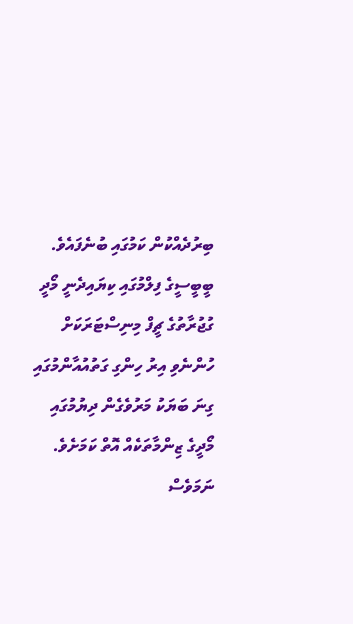ބިރުދެއްކުން ކަމުގައި ބުނެފައެވެ.
ބީބީސީގެ ފިލްމުގައި ކިޔައިދެނީ މޯދީ ގުޖުރާތުގެ ޗީފް މިނިސްޓަރަކަށް ހުންނެވި އިރު ހިންގި ގަތުއުއާންމުގައި ގިނަ ބަޔަކު މަރުވެގެން ދިޔުމުގައި މޯދީގެ ޒިންމާތަކެއް އޮތް ކަމަށެވެ. ނަމަވެސް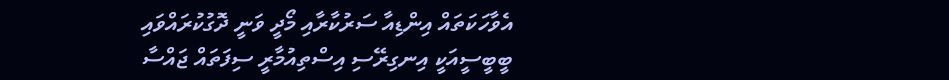އެވާހަކަތައް އިންޑިއާ ސަރުކާރާއި މޯދީ ވަނީ ދޮގުކުރައްވައި ބީބީސީއަކީ އިނގިރޭސި އިސްތިއުމާރީ ސިފަތައް ޖައްސާ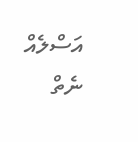އަސްލެއް ނެތް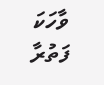ވާހަކަ ފަތުރާ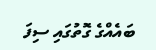ބައެއްގެ ގޮތުގައި ސިފަ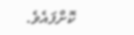ކޮށްފައެވެ.